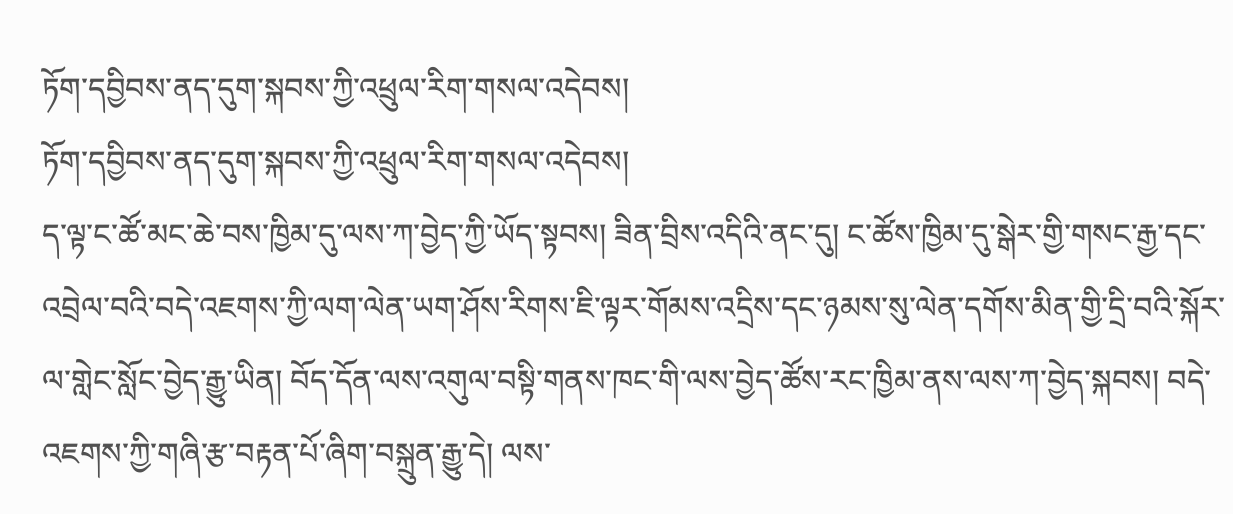ཏོག་དབྱིབས་ནད་དུག་སྐབས་ཀྱི་འཕྲུལ་རིག་གསལ་འདེབས།
ཏོག་དབྱིབས་ནད་དུག་སྐབས་ཀྱི་འཕྲུལ་རིག་གསལ་འདེབས།
ད་ལྟ་ང་ཚོ་མང་ཆེ་བས་ཁྱིམ་དུ་ལས་ཀ་བྱེད་ཀྱི་ཡོད་སྟབས། ཟིན་བྲིས་འདིའི་ནང་དུ། ང་ཚོས་ཁྱིམ་དུ་སྒེར་གྱི་གསང་རྒྱ་དང་འབྲེལ་བའི་བདེ་འཇགས་ཀྱི་ལག་ལེན་ཡག་ཤོས་རིགས་ཇི་ལྟར་གོམས་འདྲིས་དང་ཉམས་སུ་ལེན་དགོས་མིན་གྱི་དྲི་བའི་སྐོར་ལ་གླེང་སློང་བྱེད་རྒྱུ་ཡིན། བོད་དོན་ལས་འགུལ་བསྟི་གནས་ཁང་གི་ལས་བྱེད་ཚོས་རང་ཁྱིམ་ནས་ལས་ཀ་བྱེད་སྐབས། བདེ་འཇགས་ཀྱི་གཞི་རྩ་བརྟན་པོ་ཞིག་བསྐྲུན་རྒྱུ་དེ། ལས་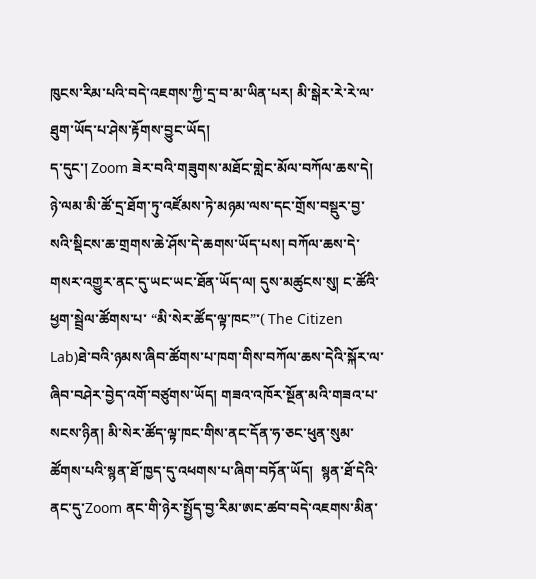ཁུངས་རིམ་པའི་བདེ་འཇགས་ཀྱི་དྲ་བ་མ་ཡིན་པར། མི་སྒེར་རེ་རེ་ལ་ཐུག་ཡོད་པ་ཤེས་རྟོགས་བྱུང་ཡོད།
ད་དུང་། Zoom ཟེར་བའི་གཟུགས་མཐོང་གླེང་མོལ་བཀོལ་ཆས་དེ། ཉེ་ལམ་མི་ཚོ་དྲ་ཐོག་ཏུ་འཛོམས་ཏེ་མཉམ་ལས་དང་གྲོས་བསྡུར་བྱ་སའི་སྡིངས་ཆ་གྲགས་ཆེ་ཤོས་དེ་ཆགས་ཡོད་པས། བཀོལ་ཆས་དེ་གསར་འགྱུར་ནང་དུ་ཡང་ཡང་ཐོན་ཡོད་ལ། དུས་མཚུངས་སུ། ང་ཚོའི་ཕྱག་སྦྲེལ་ཚོགས་པ་ “མི་སེར་ཚོད་ལྟ་ཁང”་( The Citizen Lab)ཐེ་བའི་ཉམས་ཞིབ་ཚོགས་པ་ཁག་གིས་བཀོལ་ཆས་དེའི་སྐོར་ལ་ཞིབ་བཤེར་བྱེད་འགོ་བཙུགས་ཡོད། གཟའ་འཁོར་སྔོན་མའི་གཟའ་པ་སངས་ཉིན། མི་སེར་ཚོད་ལྟ་ཁང་གིས་ནང་དོན་ཧ་ཅང་ཕུན་སུམ་ཚོགས་པའི་སྙན་ཐོ་ཁྱད་དུ་འཕགས་པ་ཞིག་བཏོན་ཡོད།  སྙན་ཐོ་དེའི་ནང་དུ་Zoom ནང་གི་ཉེར་སྤྱོད་བྱ་རིམ་ཨང་ཚབ་བདེ་འཇགས་མིན་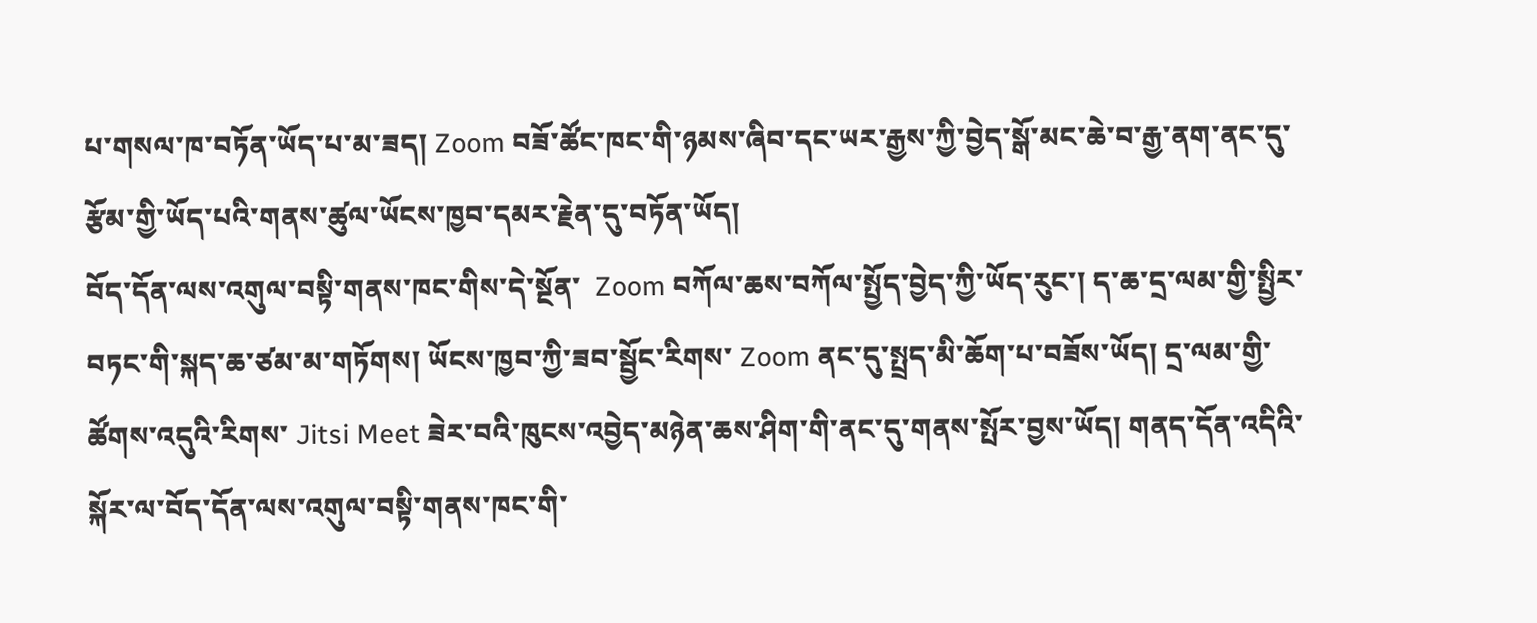པ་གསལ་ཁ་བཏོན་ཡོད་པ་མ་ཟད། Zoom བཟོ་ཚོང་ཁང་གི་ཉམས་ཞིབ་དང་ཡར་རྒྱས་ཀྱི་བྱེད་སྒོ་མང་ཆེ་བ་རྒྱ་ནག་ནང་དུ་རྩོམ་གྱི་ཡོད་པའི་གནས་ཚུལ་ཡོངས་ཁྱབ་དམར་རྗེན་དུ་བཏོན་ཡོད།
བོད་དོན་ལས་འགུལ་བསྟི་གནས་ཁང་གིས་དེ་སྔོན་  Zoom བཀོལ་ཆས་བཀོལ་སྤྱོད་བྱེད་ཀྱི་ཡོད་རུང་། ད་ཆ་དྲ་ལམ་གྱི་སྤྱིར་བཏང་གི་སྐད་ཆ་ཙམ་མ་གཏོགས། ཡོངས་ཁྱབ་ཀྱི་ཟབ་སྦྱོང་རིགས་ Zoom ནང་དུ་སྤྲད་མི་ཆོག་པ་བཟོས་ཡོད། དྲ་ལམ་གྱི་ཚོགས་འདུའི་རིགས་ Jitsi Meet ཟེར་བའི་ཁུངས་འབྱེད་མཉེན་ཆས་ཤིག་གི་ནང་དུ་གནས་སྤོར་བྱས་ཡོད། གནད་དོན་འདིའི་སྐོར་ལ་བོད་དོན་ལས་འགུལ་བསྟི་གནས་ཁང་གི་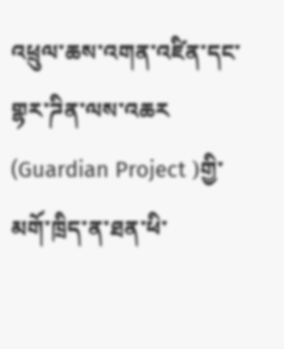འཕྲུལ་ཆས་འགན་འཛིན་དང་གྷར་ཌིན་ལས་འཆར (Guardian Project )གྱི་མགོ་ཁྲིད་ན་ཐན་ཕི་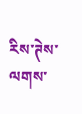རིས་ཊེས་ལགས་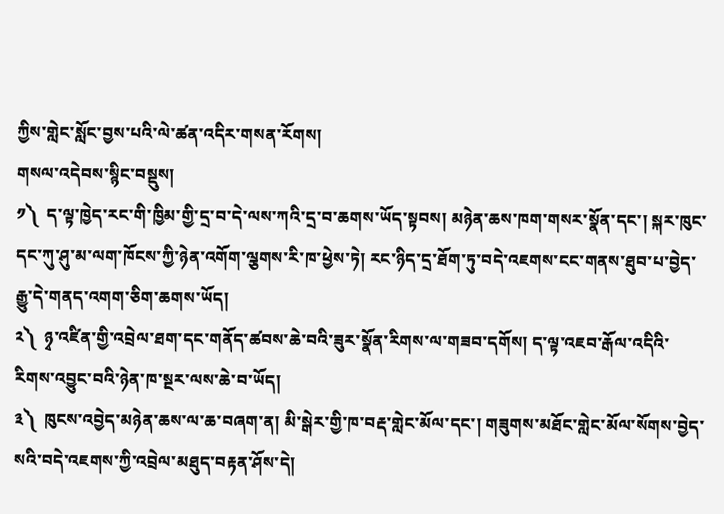ཀྱིས་གླེང་སློང་བྱས་པའི་ལེ་ཚན་འདིར་གསན་རོགས།
གསལ་འདེབས་སྙིང་བསྡུས།
༡༽  ད་ལྟ་ཁྱེད་རང་གི་ཁྱིམ་གྱི་དྲ་བ་དེ་ལས་ཀའི་དྲ་བ་ཆགས་ཡོད་སྟབས། མཉེན་ཆས་ཁག་གསར་སྣོན་དང་། སྐར་ཁུང་དང་ཀུ་ཤུ་མ་ལག་ཁོངས་ཀྱི་ཉེན་འགོག་ལྕགས་རི་ཁ་ཕྱེས་ཏེ། རང་ཉིད་དྲ་ཐོག་ཏུ་བདེ་འཇགས་ངང་གནས་ཐུབ་པ་བྱེད་རྒྱུ་དེ་གནད་འགག་ཅིག་ཆགས་ཡོད།
༢༽  ཉྭ་འཛིན་གྱི་འབྲེལ་ཐག་དང་གནོད་ཚབས་ཆེ་བའི་ཟུར་སྣོན་རིགས་ལ་གཟབ་དགོས། ད་ལྟ་འཇབ་རྒོལ་འདིའི་རིགས་འབྱུང་བའི་ཉེན་ཁ་སྔར་ལས་ཆེ་བ་ཡོད།
༣༽  ཁུངས་འབྱེད་མཉེན་ཆས་ལ་ཆ་བཞག་ན། མི་སྒེར་གྱི་ཁ་བརྡ་གླེང་མོལ་དང་། གཟུགས་མཐོང་གླེང་མོལ་སོགས་བྱེད་སའི་བདེ་འཇགས་ཀྱི་འབྲེལ་མཐུད་བརྟན་ཤོས་དེ།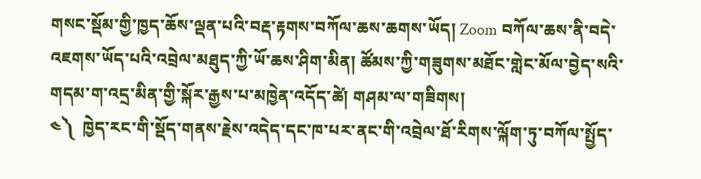གསང་སྡོམ་གྱི་ཁྱད་ཆོས་ལྡན་པའི་བརྡ་རྟགས་བཀོལ་ཆས་ཆགས་ཡོད། Zoom བཀོལ་ཆས་ནི་བདེ་འཇགས་ཡོད་པའི་འབྲེལ་མཐུད་ཀྱི་ཡོ་ཆས་ཤིག་མིན། ཚོམས་ཀྱི་གཟུགས་མཐོང་གླེང་མོལ་བྱེད་སའི་གདམ་ག་འདྲ་མིན་གྱི་སྐོར་རྒྱས་པ་མཁྱེན་འདོད་ཚེ། གཤམ་ལ་གཟིགས།
༤༽  ཁྱེད་རང་གི་སྡོད་གནས་རྗེས་འདེད་དང་ཁ་པར་ནང་གི་འབྲེལ་ཐོ་རིགས་ལྐོག་ཏུ་བཀོལ་སྤྱོད་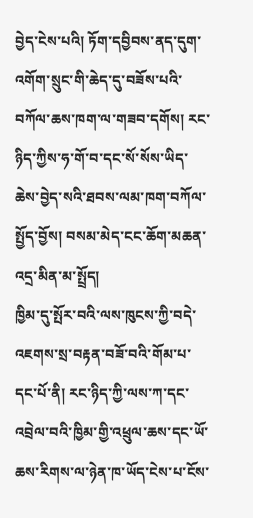བྱེད་ངེས་པའི། ཏོག་དབྱིབས་ནད་དུག་འགོག་སྲུང་གི་ཆེད་དུ་བཟོས་པའི་བཀོལ་ཆས་ཁག་ལ་གཟབ་དགོས། རང་ཉིད་ཀྱིས་ཧ་གོ་བ་དང་སོ་སོས་ཡིད་ཆེས་བྱེད་སའི་ཐབས་ལམ་ཁག་བཀོལ་སྤྱོད་བྱོས། བསམ་མེད་ངང་ཆོག་མཆན་འདྲ་མིན་མ་སྤྲོད།
ཁྱིམ་དུ་སྤོར་བའི་ལས་ཁུངས་ཀྱི་བདེ་འཇགས་སྲ་བརྟན་བཟོ་བའི་གོམ་པ་དང་པོ་ནི། རང་ཉིད་ཀྱི་ལས་ཀ་དང་འབྲེལ་བའི་ཁྱིམ་གྱི་འཕྲུལ་ཆས་དང་ཡོ་ཆས་རིགས་ལ་ཉེན་ཁ་ཡོད་ངེས་པ་ངོས་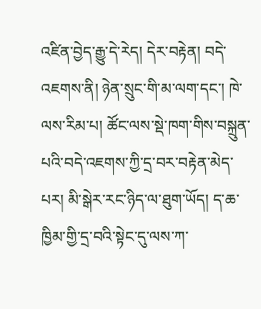འཛིན་བྱེད་རྒྱུ་དེ་རེད། དེར་བརྟེན། བདེ་འཇགས་ནི། ཉེན་སྲུང་གི་མ་ལག་དང་། ཁེ་ལས་རིམ་པ། ཚོང་ལས་སྡེ་ཁག་གིས་བསྐྲུན་པའི་བདེ་འཇགས་ཀྱི་དྲ་བར་བརྟེན་མེད་པར། མི་སྒེར་རང་ཉིད་ལ་ཐུག་ཡོད། ད་ཆ་ཁྱིམ་གྱི་དྲ་བའི་སྟེང་དུ་ལས་ཀ་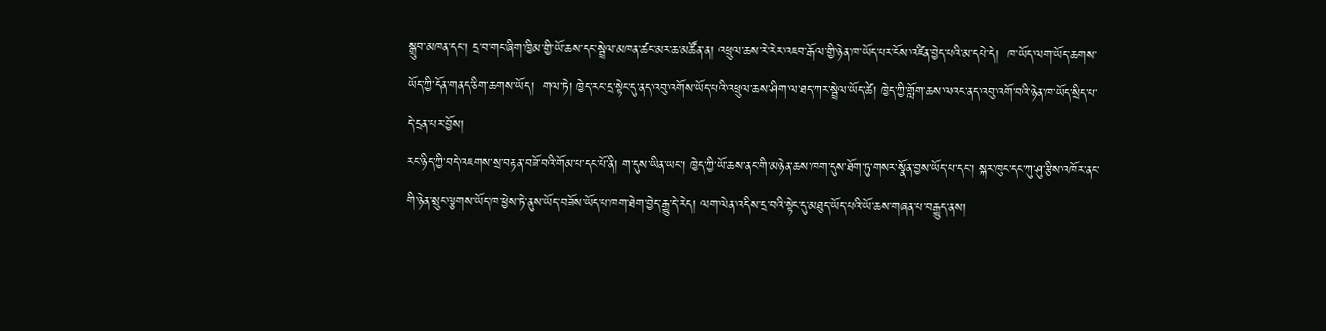སྒྲུབ་མཁན་དང་། དྲ་བ་གང་ཞིག་ཁྱིམ་གྱི་ཡོ་ཆས་དང་སྦྲེལ་མཁན་ཚང་མར་ཆ་མཚོན་ན། འཕྲུལ་ཆས་རེ་རེར་འཇབ་རྒོལ་གྱི་ཉེན་ཁ་ཡོད་པར་ངོས་འཛིན་བྱེད་པའི་མ་དཔེ་དེ།  ཁ་ཡོད་ལག་ཡོད་ཆགས་ཡོད་ཀྱི་དོན་གནད་ཅིག་ཆགས་ཡོད།  གལ་ཏེ། ཁྱེད་རང་དྲ་སྟེང་དུ་ནད་འབུ་འགོས་ཡོད་པའི་འཕྲུལ་ཆས་ཤིག་ལ་ཐད་ཀར་སྦྲེལ་ཡོད་ཚེ། ཁྱེད་ཀྱི་གློག་ཆས་ལའང་ནད་འབུ་འགོ་བའི་ཉེན་ཁ་ཡོད་སྲིད་པ་དེ་དྲན་པར་བྱོས།
རང་ཉིད་ཀྱི་བདེ་འཇགས་སྲ་བརྟན་བཟོ་བའི་གོམ་པ་དང་པོ་ནི། ག་དུས་ཡིན་ཡང་། ཁྱེད་ཀྱི་ཡོ་ཆས་ནང་གི་མཉེན་ཆས་ཁག་དུས་ཐོག་ཏུ་གསར་སྣོན་བྱས་ཡོད་པ་དང་། སྐར་ཁུང་དང་ཀུ་ཤུ་རྩིས་འཁོར་ནང་གི་ཉེན་སྲུང་ལྕགས་ཡོད་ཁ་ཕྱེས་ཏེ་ནུས་ཡོད་བཟོས་ཡོད་པ་ཁག་ཐེག་བྱེད་རྒྱུ་དེ་རེད། ལག་ལེན་འདིས་དྲ་བའི་སྟེང་དུ་མཐུད་ཡོད་པའི་ཡོ་ཆས་གཞན་པ་བརྒྱུད་ནས།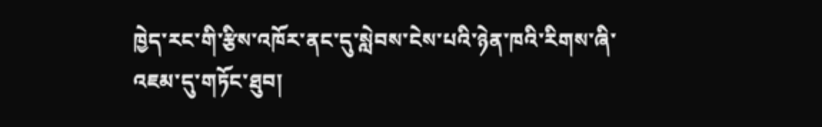ཁྱེད་རང་གི་རྩིས་འཁོར་ནང་དུ་སླེབས་ངེས་པའི་ཉེན་ཁའི་རིགས་ཞི་འཇམ་དུ་གཏོང་ཐུབ།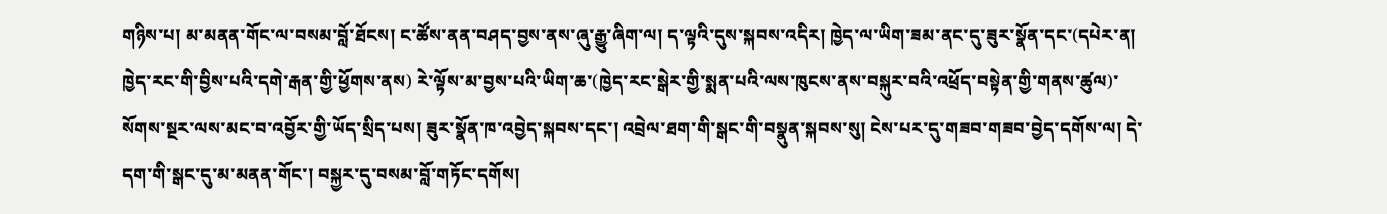གཉིས་པ། མ་མནན་གོང་ལ་བསམ་བློ་ཐོངས། ང་ཚོས་ནན་བཤད་བྱས་ནས་ཞུ་རྒྱུ་ཞིག་ལ། ད་ལྟའི་དུས་སྐབས་འདིར། ཁྱེད་ལ་ཡིག་ཟམ་ནང་དུ་ཟུར་སྣོན་དང་(དཔེར་ན། ཁྱེད་རང་གི་བྱིས་པའི་དགེ་རྒན་གྱི་ཕྱོགས་ནས) རེ་ལྟོས་མ་བྱས་པའི་ཡིག་ཆ་(ཁྱེད་རང་སྒེར་གྱི་སྨན་པའི་ལས་ཁུངས་ནས་བསྐུར་བའི་འཕྲོད་བསྟེན་གྱི་གནས་ཚུལ)་སོགས་སྔར་ལས་མང་བ་འབྱོར་གྱི་ཡོད་སྲིད་པས། ཟུར་སྣོན་ཁ་འབྱེད་སྐབས་དང་། འབྲེལ་ཐག་གི་སྒང་གི་བསྣུན་སྐབས་སུ། ངེས་པར་དུ་གཟབ་གཟབ་བྱེད་དགོས་ལ། དེ་དག་གི་སྒང་དུ་མ་མནན་གོང་། བསྐྱར་དུ་བསམ་བློ་གཏོང་དགོས།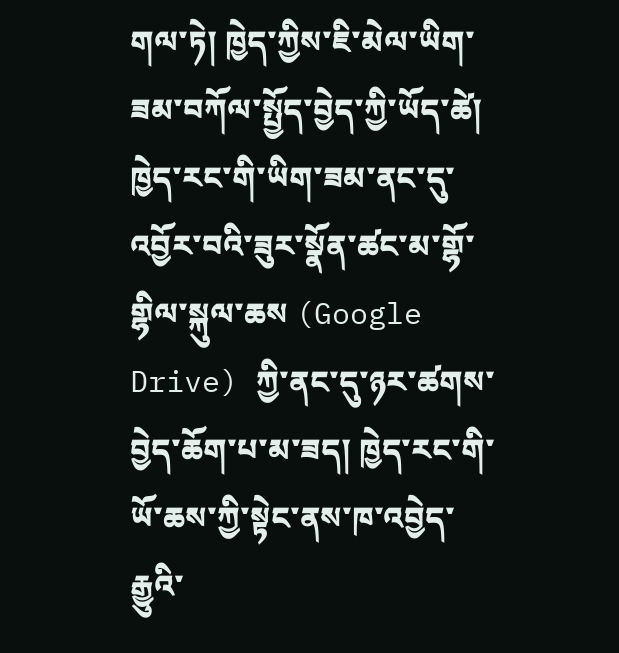གལ་ཏེ། ཁྱེད་ཀྱིས་ཇི་མེལ་ཡིག་ཟམ་བཀོལ་སྤྱོད་བྱེད་ཀྱི་ཡོད་ཚེ། ཁྱེད་རང་གི་ཡིག་ཟམ་ནང་དུ་འབྱོར་བའི་ཟུར་སྣོན་ཚང་མ་གྷོ་གྷིལ་སྐུལ་ཆས (Google Drive) ཀྱི་ནང་དུ་ཉར་ཚགས་བྱེད་ཆོག་པ་མ་ཟད། ཁྱེད་རང་གི་ཡོ་ཆས་ཀྱི་སྟེང་ནས་ཁ་འབྱེད་རྒྱུའི་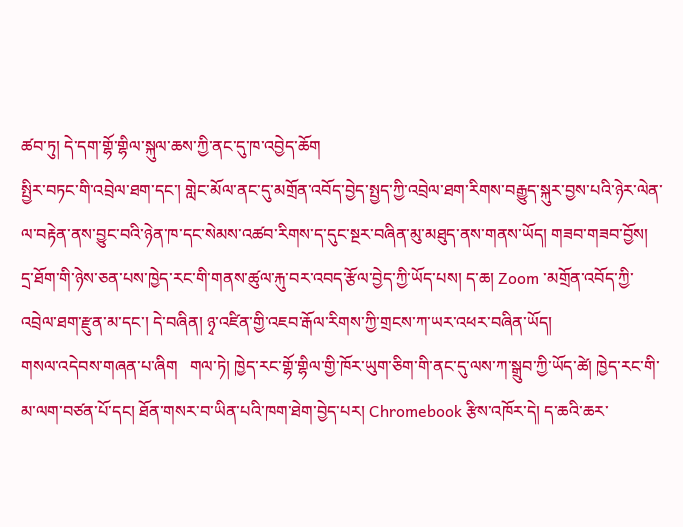ཚབ་ཏུ། དེ་དག་གྷོ་གྷིལ་སྐུལ་ཆས་ཀྱི་ནང་དུ་ཁ་འབྱེད་ཆོག
སྤྱིར་བཏང་གི་འབྲེལ་ཐག་དང་། གླེང་མོལ་ནང་དུ་མགྲོན་འབོད་བྱེད་སྤྱད་ཀྱི་འབྲེལ་ཐག་རིགས་བརྒྱུད་སྐུར་བྱས་པའི་ཉེར་ལེན་ལ་བརྟེན་ནས་བྱུང་བའི་ཉེན་ཁ་དང་སེམས་འཚབ་རིགས་ད་དུང་སྔར་བཞིན་མུ་མཐུད་ནས་གནས་ཡོད། གཟབ་གཟབ་བྱོས།  དྲ་ཐོག་གི་ཉེས་ཅན་པས་ཁྱེད་རང་གི་གནས་ཚུལ་རྐུ་བར་འབད་རྩོལ་བྱེད་ཀྱི་ཡོད་པས། ད་ཆ། Zoom ་མགྲོན་འབོད་ཀྱི་འབྲེལ་ཐག་རྫུན་མ་དང་། དེ་བཞིན། ཉྭ་འཛིན་གྱི་འཇབ་རྒོལ་རིགས་ཀྱི་གྲངས་ཀ་ཡར་འཕར་བཞིན་ཡོད།
གསལ་འདེབས་གཞན་པ་ཞིག   གལ་ཏེ། ཁྱེད་རང་གྷོ་གྷིལ་གྱི་ཁོར་ཡུག་ཅིག་གི་ནང་དུ་ལས་ཀ་སྒྲུབ་ཀྱི་ཡོད་ཚེ། ཁྱེད་རང་གི་མ་ལག་བཙན་པོ་དང། ཐོན་གསར་བ་ཡིན་པའི་ཁག་ཐེག་བྱེད་པར། Chromebook རྩིས་འཁོར་དེ། ད་ཆའི་ཆར་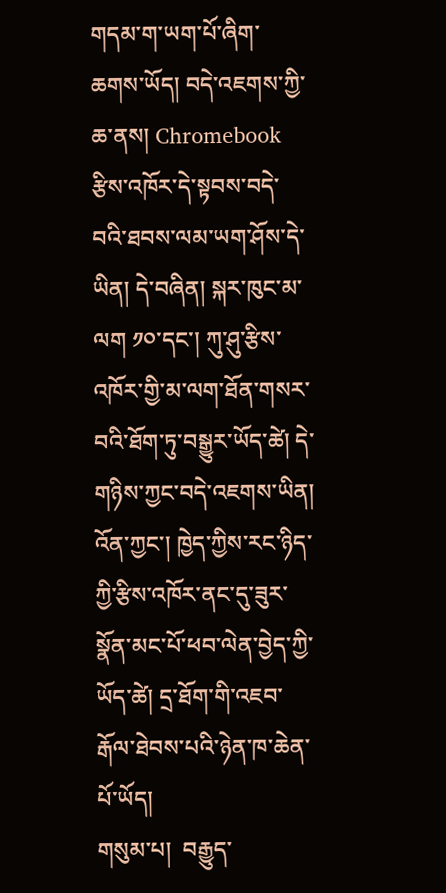གདམ་ག་ཡག་པོ་ཞིག་ཆགས་ཡོད། བདེ་འཇགས་ཀྱི་ཆ་ནས། Chromebook རྩིས་འཁོར་དེ་སྟབས་བདེ་བའི་ཐབས་ལམ་ཡག་ཤོས་དེ་ཡིན། དེ་བཞིན། སྐར་ཁུང་མ་ལག ༡༠་དང་། ཀུ་ཤུ་རྩིས་འཁོར་གྱི་མ་ལག་ཐོན་གསར་བའི་ཐོག་ཏུ་བསྒྱུར་ཡོད་ཚེ། དེ་གཉིས་ཀྱང་བདེ་འཇགས་ཡིན། འོན་ཀྱང་། ཁྱེད་ཀྱིས་རང་ཉིད་ཀྱི་རྩིས་འཁོར་ནང་དུ་ཟུར་སྣོན་མང་པོ་ཕབ་ལེན་བྱེད་ཀྱི་ཡོད་ཚེ། དྲ་ཐོག་གི་འཇབ་རྒོལ་ཐེབས་པའི་ཉེན་ཁ་ཆེན་པོ་ཡོད།
གསུམ་པ།  བརྒྱུད་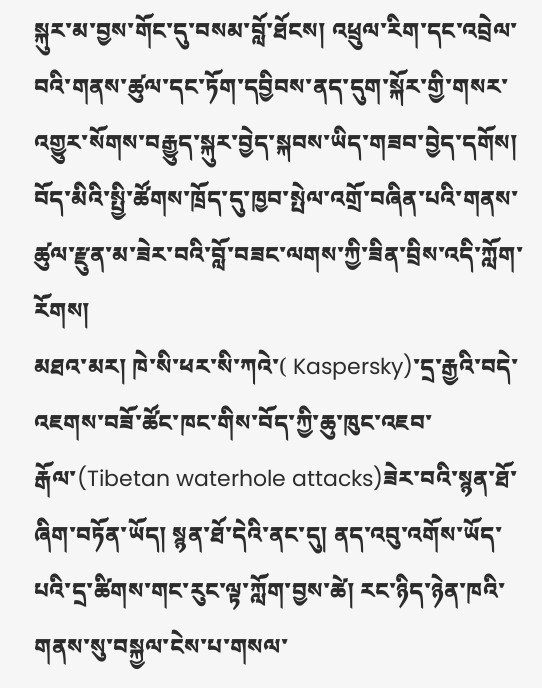སྐུར་མ་བྱས་གོང་དུ་བསམ་བློ་ཐོངས། འཕྲུལ་རིག་དང་འབྲེལ་བའི་གནས་ཚུལ་དང་ཏོག་དབྱིབས་ནད་དུག་སྐོར་གྱི་གསར་འགྱུར་སོགས་བརྒྱུད་སྐུར་བྱེད་སྐབས་ཡིད་གཟབ་བྱེད་དགོས། བོད་མིའི་སྤྱི་ཚོགས་ཁྲོད་དུ་ཁྱབ་སྤེལ་འགྲོ་བཞིན་པའི་གནས་ཚུལ་རྫུན་མ་ཟེར་བའི་བློ་བཟང་ལགས་ཀྱི་ཟིན་བྲིས་འདི་ཀློག་རོགས།
མཐའ་མར། ཁེ་སི་ཕར་སི་ཀའེ་( Kaspersky)་དྲ་རྒྱའི་བདེ་འཇགས་བཟོ་ཚོང་ཁང་གིས་བོད་ཀྱི་ཆུ་ཁུང་འཇབ་རྒོལ་(Tibetan waterhole attacks)ཟེར་བའི་སྙན་ཐོ་ཞིག་བཏོན་ཡོད། སྙན་ཐོ་དེའི་ནང་དུ། ནད་འབུ་འགོས་ཡོད་པའི་དྲ་ཚིགས་གང་རུང་ལྟ་ཀློག་བྱས་ཚེ། རང་ཉིད་ཉེན་ཁའི་གནས་སུ་བསྐྱལ་ངེས་པ་གསལ་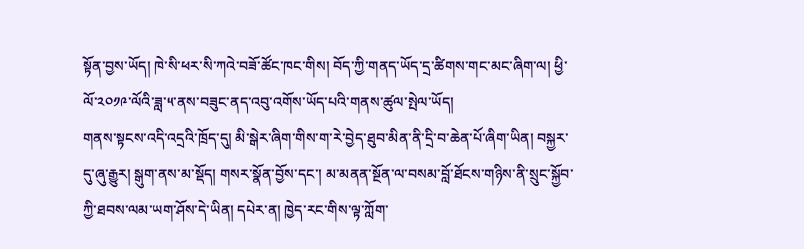སྟོན་བྱས་ཡོད། ཁེ་སི་ཕར་སི་ཀའེ་བཟོ་ཚོང་ཁང་གིས། བོད་ཀྱི་གནད་ཡོད་དྲ་ཚིགས་གང་མང་ཞིག་ལ། ཕྱི་ལོ་༢༠༡༩་ལོའི་ཟླ་༥་ནས་བཟུང་ནད་འབུ་འགོས་ཡོད་པའི་གནས་ཚུལ་སྤེལ་ཡོད།
གནས་སྟངས་འདི་འདྲའི་ཁྲོད་དུ། མི་སྒེར་ཞིག་གིས་ག་རེ་བྱེད་ཐུབ་མིན་ནི་དྲི་བ་ཆེན་པོ་ཞིག་ཡིན། བསྐྱར་དུ་ཞུ་རྒྱུར། སྒུག་ནས་མ་སྡོད། གསར་སྣོན་བྱོས་དང་། མ་མནན་སྔོན་ལ་བསམ་བློ་ཐོངས་གཉིས་ནི་སྲུང་སྐྱོབ་ཀྱི་ཐབས་ལམ་ཡག་ཤོས་དེ་ཡིན། དཔེར་ན། ཁྱེད་རང་གིས་ལྟ་ཀློག་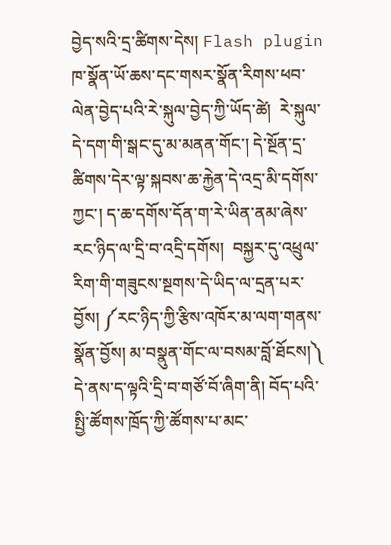བྱེད་སའི་དྲ་ཚིགས་དེས། Flash plugin ཁ་སྣོན་ཡོ་ཆས་དང་གསར་སྣོན་རིགས་ཕབ་ལེན་བྱེད་པའི་རེ་སྐུལ་བྱེད་ཀྱི་ཡོད་ཚེ།  རེ་སྐུལ་དེ་དག་གི་སྒང་དུ་མ་མནན་གོང་། དེ་སྔོན་དྲ་ཚིགས་དེར་ལྟ་སྐབས་ཆ་རྐྱེན་དེ་འདྲ་མི་དགོས་ཀྱང་། ད་ཆ་དགོས་དོན་ག་རེ་ཡིན་ནམ་ཞེས་རང་ཉིད་ལ་དྲི་བ་འདྲི་དགོས།  བསྐྱར་དུ་འཕྲུལ་རིག་གི་གཟུངས་སྔགས་དེ་ཡིད་ལ་དྲན་པར་བྱོས། ༼རང་ཉིད་ཀྱི་རྩིས་འཁོར་མ་ལག་གནས་སྣོན་བྱོས། མ་བསྣུན་གོང་ལ་བསམ་བློ་ཐོངས།༽
དེ་ནས་ད་ལྟའི་དྲི་བ་གཙོ་བོ་ཞིག་ནི། བོད་པའི་སྤྱི་ཚོགས་ཁྲོད་ཀྱི་ཚོགས་པ་མང་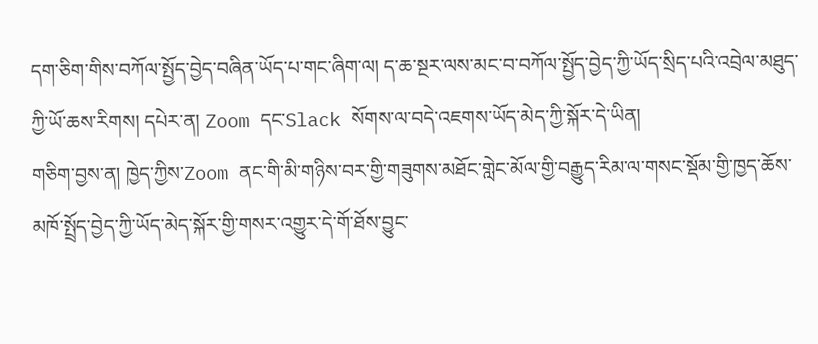དག་ཅིག་གིས་བཀོལ་སྤྱོད་བྱེད་བཞིན་ཡོད་པ་གང་ཞིག་ལ། ད་ཆ་སྔར་ལས་མང་བ་བཀོལ་སྤྱོད་བྱེད་ཀྱི་ཡོད་སྲིད་པའི་འབྲེལ་མཐུད་ཀྱི་ཡོ་ཆས་རིགས། དཔེར་ན། Zoom དང་Slack སོགས་ལ་བདེ་འཇགས་ཡོད་མེད་ཀྱི་སྐོར་དེ་ཡིན།
གཅིག་བྱས་ན། ཁྱེད་ཀྱིས་Zoom ནང་གི་མི་གཉིས་བར་གྱི་གཟུགས་མཐོང་གླེང་མོལ་གྱི་བརྒྱུད་རིམ་ལ་གསང་སྡོམ་གྱི་ཁྱད་ཆོས་མཁོ་སྤྲོད་བྱེད་ཀྱི་ཡོད་མེད་སྐོར་གྱི་གསར་འགྱུར་དེ་གོ་ཐོས་བྱུང་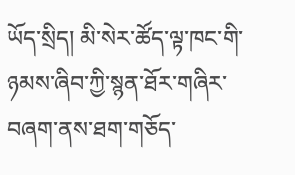ཡོད་སྲིད། མི་སེར་ཚོད་ལྟ་ཁང་གི་ཉམས་ཞིབ་ཀྱི་སྙན་ཐོར་གཞིར་བཞག་ནས་ཐག་གཅོད་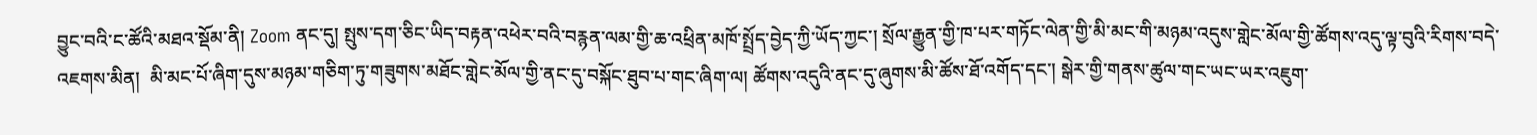བྱུང་བའི་ང་ཚོའི་མཐའ་སྡོམ་ནི། Zoom ནང་དུ། སྤུས་དག་ཅིང་ཡིད་བརྟན་འཕེར་བའི་བརྙན་ལམ་གྱི་ཆ་འཕྲིན་མཁོ་སྤྲོད་བྱེད་ཀྱི་ཡོད་ཀྱང་། སྲོལ་རྒྱུན་གྱི་ཁ་པར་གཏོང་ལེན་གྱི་མི་མང་གི་མཉམ་འདུས་གླེང་མོལ་གྱི་ཚོགས་འདུ་ལྟ་བུའི་རིགས་བདེ་འཇགས་མིན།  མི་མང་པོ་ཞིག་དུས་མཉམ་གཅིག་ཏུ་གཟུགས་མཐོང་གླེང་མོལ་གྱི་ནང་དུ་བསྐོང་ཐུབ་པ་གང་ཞིག་ལ། ཚོགས་འདུའི་ནང་དུ་ཞུགས་མི་ཚོས་ཐོ་འགོད་དང་། སྒེར་གྱི་གནས་ཚུལ་གང་ཡང་ཡར་འཇུག་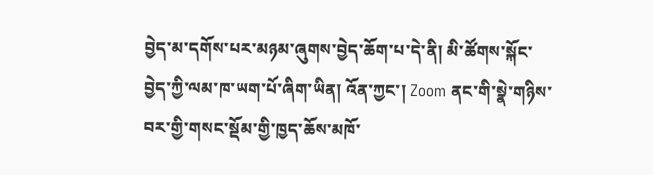བྱེད་མ་དགོས་པར་མཉམ་ཞུགས་བྱེད་ཆོག་པ་དེ་ནི། མི་ཚོགས་སྐོང་བྱེད་ཀྱི་ལམ་ཁ་ཡག་པོ་ཞིག་ཡིན། འོན་ཀྱང་། Zoom ནང་གི་སྣེ་གཉིས་བར་གྱི་གསང་སྡོམ་གྱི་ཁྱད་ཆོས་མཁོ་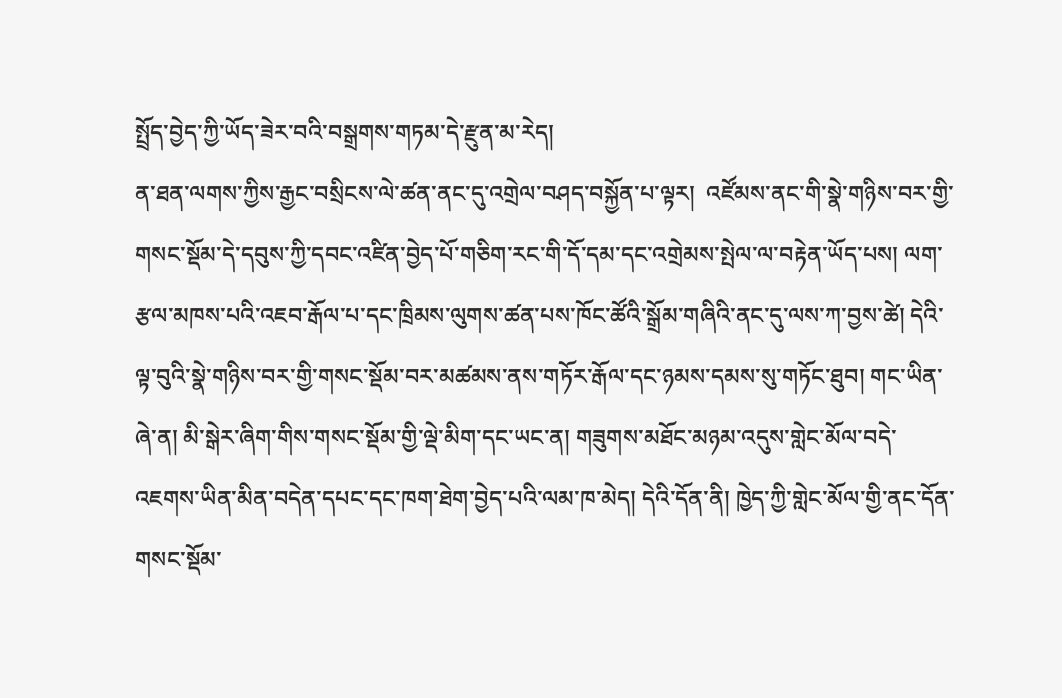སྤྲོད་བྱེད་ཀྱི་ཡོད་ཟེར་བའི་བསྒྲགས་གཏམ་དེ་རྫུན་མ་རེད།
ན་ཐན་ལགས་ཀྱིས་རྒྱང་བསྲིངས་ལེ་ཚན་ནང་དུ་འགྲེལ་བཤད་བསྐྱོན་པ་ལྟར།  འཛོམས་ནང་གི་སྣེ་གཉིས་བར་གྱི་གསང་སྡོམ་དེ་དབུས་ཀྱི་དབང་འཛིན་བྱེད་པོ་གཅིག་རང་གི་དོ་དམ་དང་འགྲེམས་སྤེལ་ལ་བརྟེན་ཡོད་པས། ལག་རྩལ་མཁས་པའི་འཇབ་རྒོལ་པ་དང་ཁྲིམས་ལུགས་ཚན་པས་ཁོང་ཚོའི་སྒྲོམ་གཞིའི་ནང་དུ་ལས་ཀ་བྱས་ཚེ། དེའི་ལྟ་བུའི་སྣེ་གཉིས་བར་གྱི་གསང་སྡོམ་བར་མཚམས་ནས་གཏོར་རྒོལ་དང་ཉམས་དམས་སུ་གཏོང་ཐུབ། གང་ཡིན་ཞེ་ན། མི་སྒེར་ཞིག་གིས་གསང་སྡོམ་གྱི་ལྡེ་མིག་དང་ཡང་ན། གཟུགས་མཐོང་མཉམ་འདུས་གླེང་མོལ་བདེ་འཇགས་ཡིན་མིན་བདེན་དཔང་དང་ཁག་ཐེག་བྱེད་པའི་ལམ་ཁ་མེད། དེའི་དོན་ནི། ཁྱེད་ཀྱི་གླེང་མོལ་གྱི་ནང་དོན་གསང་སྡོམ་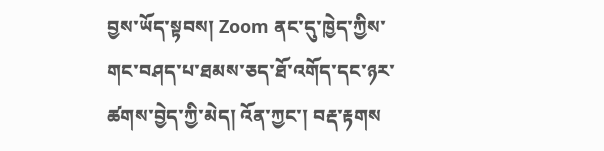བྱས་ཡོད་སྟབས། Zoom ནང་དུ་ཁྱེད་ཀྱིས་གང་བཤད་པ་ཐམས་ཅད་ཐོ་འགོད་དང་ཉར་ཚགས་བྱེད་ཀྱི་མེད། འོན་ཀྱང་། བརྡ་རྟགས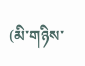(མི་གཉིས་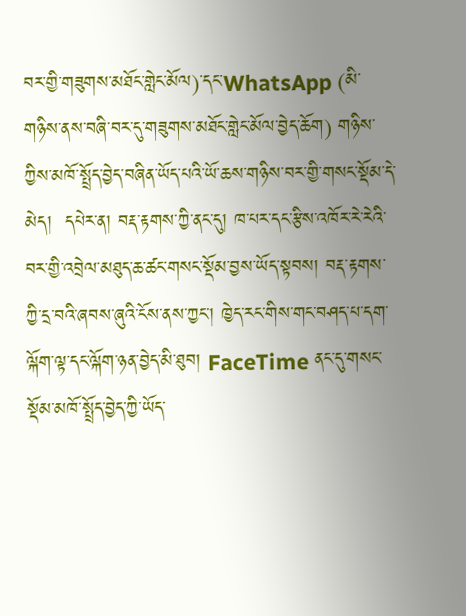བར་གྱི་གཟུགས་མཐོང་གླེང་མོལ)་དང་WhatsApp (མི་གཉིས་ནས་བཞི་བར་དུ་གཟུགས་མཐོང་གླེང་མོལ་བྱེད་ཆོག) གཉིས་ཀྱིས་མཁོ་སྤྲོད་བྱེད་བཞིན་ཡོད་པའི་ཡོ་ཆས་གཉིས་བར་གྱི་གསང་སྡོམ་དེ་མེད།  དཔེར་ན། བརྡ་རྟགས་ཀྱི་ནང་དུ། ཁ་པར་དང་རྩིས་འཁོར་རེ་རེའི་བར་གྱི་འབྲེལ་མཐུད་ཆ་ཚང་གསང་སྡོམ་བྱས་ཡོད་སྟབས། བརྡ་རྟགས་ཀྱི་དྲ་བའི་ཞབས་ཞུའི་ངོས་ནས་ཀྱང་། ཁྱེད་རང་གིས་གང་བཤད་པ་དག་ལྐོག་ལྟ་དང་ལྐོག་ཉན་བྱེད་མི་ཐུབ། FaceTime ནང་དུ་གསང་སྡོམ་མཁོ་སྤྲོད་བྱེད་ཀྱི་ཡོད་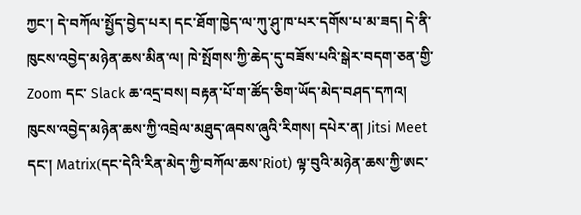ཀྱང་། དེ་བཀོལ་སྤྱོད་བྱེད་པར། དང་ཐོག་ཁྱེད་ལ་ཀུ་ཤུ་ཁ་པར་དགོས་པ་མ་ཟད། དེ་ནི་ཁུངས་འབྱེད་མཉེན་ཆས་མིན་ལ། ཁེ་སྤོགས་ཀྱི་ཆེད་དུ་བཟོས་པའི་སྒེར་བདག་ཅན་གྱི་Zoom དང་ Slack ཆ་འདྲ་བས། བརྟན་པོ་ག་ཚོད་ཅིག་ཡོད་མེད་བཤད་དཀའ།
ཁུངས་འབྱེད་མཉེན་ཆས་ཀྱི་འབྲེལ་མཐུད་ཞབས་ཞུའི་རིགས། དཔེར་ན། Jitsi Meet དང་། Matrix(དང་དེའི་རིན་མེད་ཀྱི་བཀོལ་ཆས་Riot) ལྟ་བུའི་མཉེན་ཆས་ཀྱི་ཨང་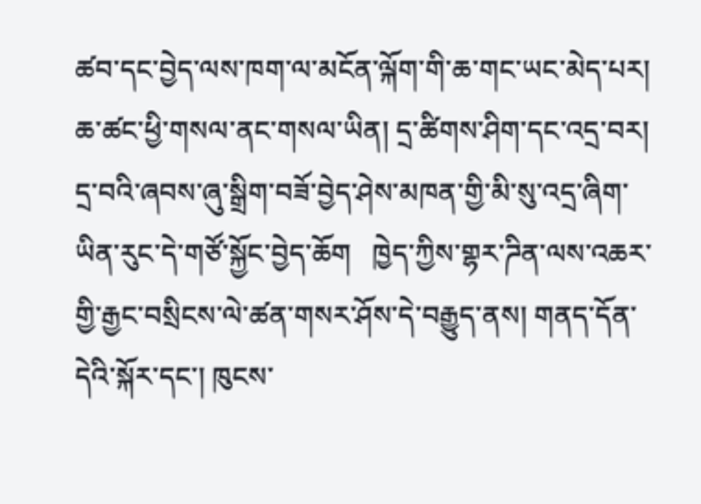ཚབ་དང་བྱེད་ལས་ཁག་ལ་མངོན་ལྐོག་གི་ཆ་གང་ཡང་མེད་པར། ཆ་ཚང་ཕྱི་གསལ་ནང་གསལ་ཡིན། དྲ་ཚིགས་ཤིག་དང་འདྲ་བར། དྲ་བའི་ཞབས་ཞུ་སྒྲིག་བཟོ་བྱེད་ཤེས་མཁན་གྱི་མི་སུ་འདྲ་ཞིག་ཡིན་རུང་དེ་གཙོ་སྐྱོང་བྱེད་ཆོག   ཁྱེད་ཀྱིས་གྷར་ཌིན་ལས་འཆར་གྱི་རྒྱང་བསྲིངས་ལེ་ཚན་གསར་ཤོས་དེ་བརྒྱུད་ནས། གནད་དོན་དེའི་སྐོར་དང་། ཁུངས་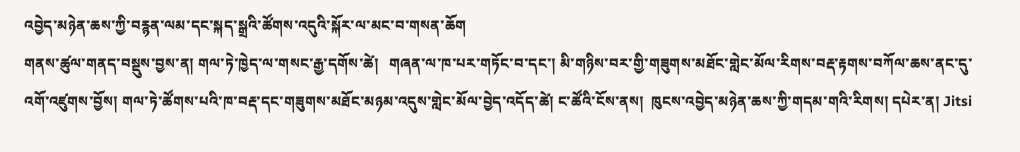འབྱེད་མཉེན་ཆས་ཀྱི་བརྙན་ལམ་དང་སྐད་སྒྲའི་ཚོགས་འདུའི་སྐོར་ལ་མང་བ་གསན་ཆོག
གནས་ཚུལ་གནད་བསྡུས་བྱས་ན། གལ་ཏེ་ཁྱེད་ལ་གསང་རྒྱ་དགོས་ཚེ།   གཞན་ལ་ཁ་པར་གཏོང་བ་དང་། མི་གཉིས་བར་གྱི་གཟུགས་མཐོང་གླེང་མོལ་རིགས་བརྡ་རྟགས་བཀོལ་ཆས་ནང་དུ་འགོ་འཛུགས་བྱོས། གལ་ཏེ་ཚོགས་པའི་ཁ་བརྡ་དང་གཟུགས་མཐོང་མཉམ་འདུས་གླེང་མོལ་བྱེད་འདོད་ཚེ། ང་ཚོའི་ངོས་ནས།  ཁུངས་འབྱེད་མཉེན་ཆས་ཀྱི་གདམ་གའི་རིགས། དཔེར་ན། Jitsi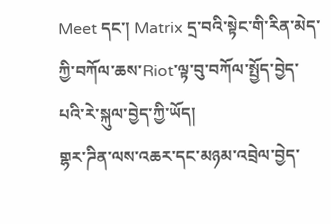Meet དང་། Matrix དྲ་བའི་སྟེང་གི་རིན་མེད་ཀྱི་བཀོལ་ཆས་Riot་ལྟ་བུ་བཀོལ་སྤྱོད་བྱེད་པའི་རེ་སྐུལ་བྱེད་ཀྱི་ཡོད།
གྷར་ཌིན་ལས་འཆར་དང་མཉམ་འབྲེལ་བྱེད་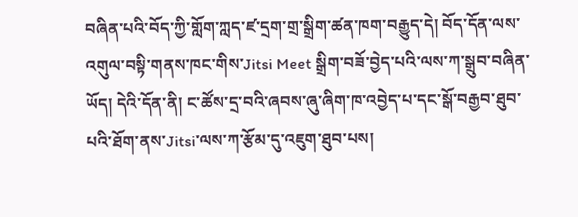བཞིན་པའི་བོད་ཀྱི་གློག་ཀླད་ཛ་དྲག་གྲ་སྒྲིག་ཚན་ཁག་བརྒྱུད་དེ། བོད་དོན་ལས་འགུལ་བསྟི་གནས་ཁང་གིས་Jitsi Meet སྒྲིག་བཟོ་བྱེད་པའི་ལས་ཀ་སྒྲུབ་བཞིན་ཡོད། དེའི་དོན་ནི། ང་ཚོས་དྲ་བའི་ཞབས་ཞུ་ཞིག་ཁ་འབྱེད་པ་དང་སྒོ་བརྒྱབ་ཐུབ་པའི་ཐོག་ནས་Jitsi་ལས་ཀ་རྩོམ་དུ་འཇུག་ཐུབ་པས།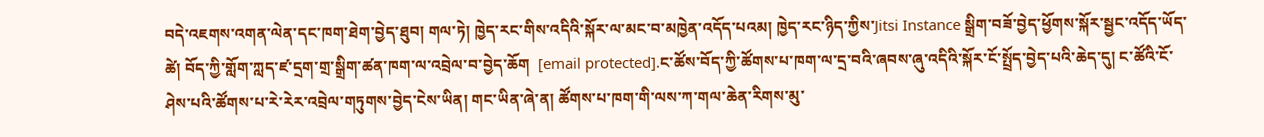བདེ་འཇགས་འགན་ལེན་དང་ཁག་ཐེག་བྱེད་ཐུབ། གལ་ཏེ། ཁྱེད་རང་གིས་འདིའི་སྐོར་ལ་མང་བ་མཁྱེན་འདོད་པའམ། ཁྱེད་རང་ཉིད་ཀྱིས་Jitsi Instance སྒྲིག་བཟོ་བྱེད་ཕྱོགས་སྐོར་སྦྱང་འདོད་ཡོད་ཚེ། བོད་ཀྱི་གློག་ཀླད་ཛ་དྲག་གྲ་སྒྲིག་ཚན་ཁག་ལ་འབྲེལ་བ་བྱེད་ཆོག  [email protected].ང་ཚོས་བོད་ཀྱི་ཚོགས་པ་ཁག་ལ་དྲ་བའི་ཞབས་ཞུ་འདིའི་སྐོར་ངོ་སྤྲོད་བྱེད་པའི་ཆེད་དུ། ང་ཚོའི་ངོ་ཤེས་པའི་ཚོགས་པ་རེ་རེར་འབྲེལ་གཏུགས་བྱེད་ངེས་ཡིན། གང་ཡིན་ཞེ་ན། ཚོགས་པ་ཁག་གི་ལས་ཀ་གལ་ཆེན་རིགས་མུ་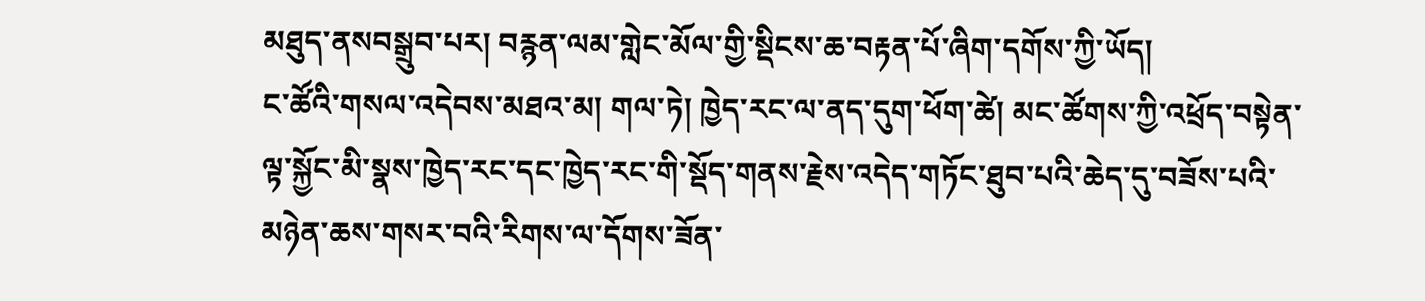མཐུད་ནསབསྒྲུབ་པར། བརྙན་ལམ་གླེང་མོལ་གྱི་སྡིངས་ཆ་བརྟན་པོ་ཞིག་དགོས་ཀྱི་ཡོད།
ང་ཚོའི་གསལ་འདེབས་མཐའ་མ། གལ་ཏེ། ཁྱེད་རང་ལ་ནད་དུག་ཕོག་ཚེ། མང་ཚོགས་ཀྱི་འཕྲོད་བསྟེན་ལྟ་སྐྱོང་མི་སྣས་ཁྱེད་རང་དང་ཁྱེད་རང་གི་སྡོད་གནས་རྗེས་འདེད་གཏོང་ཐུབ་པའི་ཆེད་དུ་བཟོས་པའི་མཉེན་ཆས་གསར་བའི་རིགས་ལ་དོགས་ཟོན་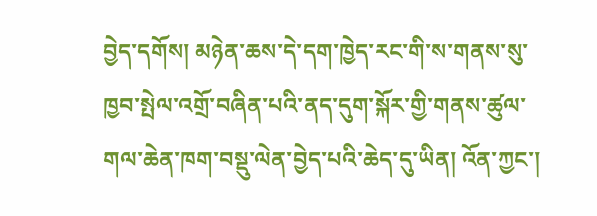བྱེད་དགོས། མཉེན་ཆས་དེ་དག་ཁྱེད་རང་གི་ས་གནས་སུ་ཁྱབ་སྤེལ་འགྲོ་བཞིན་པའི་ནད་དུག་སྐོར་གྱི་གནས་ཚུལ་གལ་ཆེན་ཁག་བསྡུ་ལེན་བྱེད་པའི་ཆེད་དུ་ཡིན། འོན་ཀྱང་།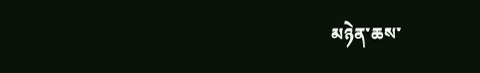མཉེན་ཆས་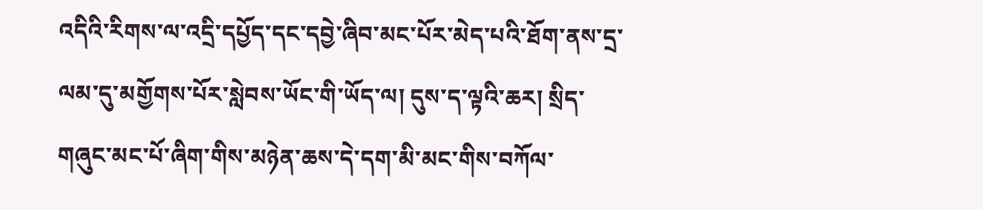འདིའི་རིགས་ལ་འདྲི་དཔྱོད་དང་དབྱེ་ཞིབ་མང་པོར་མེད་པའི་ཐོག་ནས་དྲ་ལམ་དུ་མགྱོགས་པོར་སླེབས་ཡོང་གི་ཡོད་ལ། དུས་ད་ལྟའི་ཆར། སྲིད་གཞུང་མང་པོ་ཞིག་གིས་མཉེན་ཆས་དེ་དག་མི་མང་གིས་བཀོལ་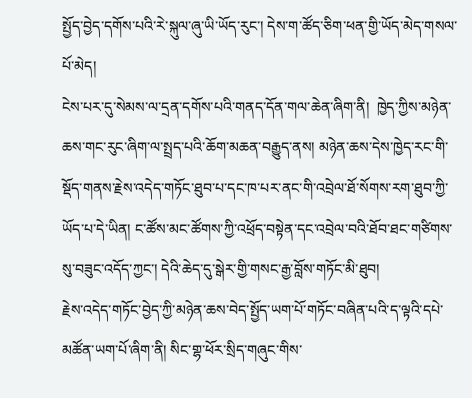སྤྱོད་བྱེད་དགོས་པའི་རེ་སྐུལ་ཞུ་ཡི་ཡོད་རུང་། དེས་ག་ཚོད་ཅིག་ཕན་གྱི་ཡོད་མེད་གསལ་པོ་མེད།
ངེས་པར་དུ་སེམས་ལ་དྲན་དགོས་པའི་གནད་དོན་གལ་ཆེན་ཞིག་ནི།  ཁྱེད་ཀྱིས་མཉེན་ཆས་གང་རུང་ཞིག་ལ་སྤྲད་པའི་ཆོག་མཆན་བརྒྱུད་ནས། མཉེན་ཆས་དེས་ཁྱེད་རང་གི་སྡོད་གནས་རྗེས་འདེད་གཏོང་ཐུབ་པ་དང་ཁ་པར་ནང་གི་འབྲེལ་ཐོ་སོགས་རག་ཐུབ་ཀྱི་ཡོད་པ་དེ་ཡིན། ང་ཚོས་མང་ཚོགས་ཀྱི་འཕྲོད་བསྟེན་དང་འབྲེལ་བའི་ཐོབ་ཐང་གཙིགས་སུ་བཟུང་འདོད་ཀྱང་། དེའི་ཆེད་དུ་སྒེར་གྱི་གསང་རྒྱ་བློས་གཏོང་མི་ཐུབ།
རྗེས་འདེད་གཏོང་བྱེད་ཀྱི་མཉེན་ཆས་བེད་སྤྱོད་ཡག་པོ་གཏོང་བཞིན་པའི་ད་ལྟའི་དཔེ་མཚོན་ཡག་པོ་ཞིག་ནི། སིང་གྷ་ཕོར་སྲིད་གཞུང་གིས་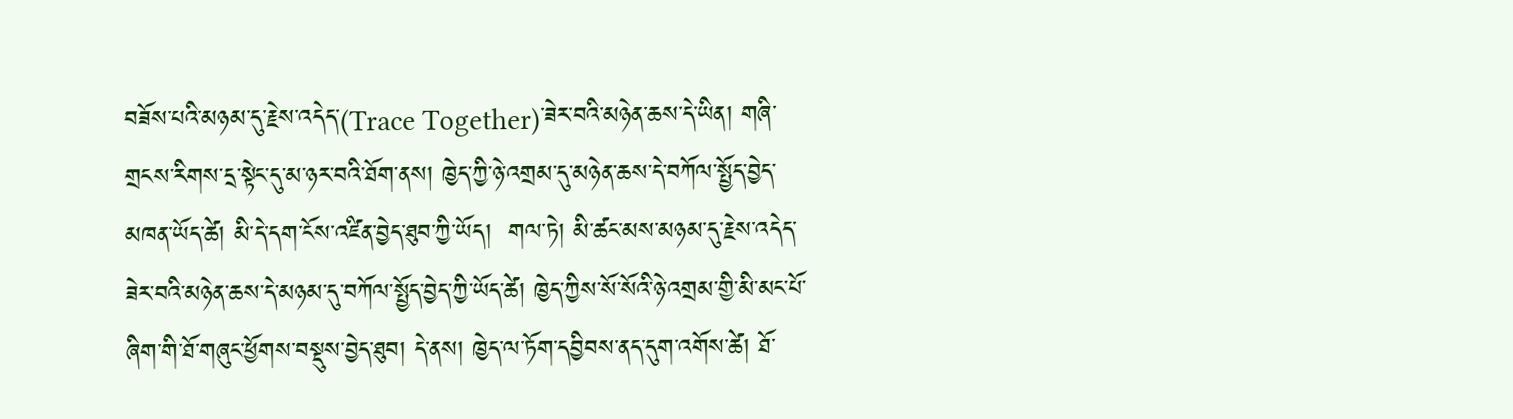བཟོས་པའི་མཉམ་དུ་རྗེས་འདེད་(Trace Together)་ཟེར་བའི་མཉེན་ཆས་དེ་ཡིན། གཞི་གྲངས་རིགས་དྲ་སྟེང་དུ་མ་ཉར་བའི་ཐོག་ནས། ཁྱེད་ཀྱི་ཉེ་འགྲམ་དུ་མཉེན་ཆས་དེ་བཀོལ་སྤྱོད་བྱེད་མཁན་ཡོད་ཚེ། མི་དེ་དག་ངོས་འཛིན་བྱེད་ཐུབ་ཀྱི་ཡོད།  གལ་ཏེ། མི་ཚང་མས་མཉམ་དུ་རྗེས་འདེད་ཟེར་བའི་མཉེན་ཆས་དེ་མཉམ་དུ་བཀོལ་སྤྱོད་བྱེད་ཀྱི་ཡོད་ཚེ། ཁྱེད་ཀྱིས་སོ་སོའི་ཉེ་འགྲམ་གྱི་མི་མང་པོ་ཞིག་གི་ཐོ་གཞུང་ཕྱོགས་བསྡུས་བྱེད་ཐུབ། དེ་ནས། ཁྱེད་ལ་ཏོག་དབྱིབས་ནད་དུག་འགོས་ཚེ། ཐོ་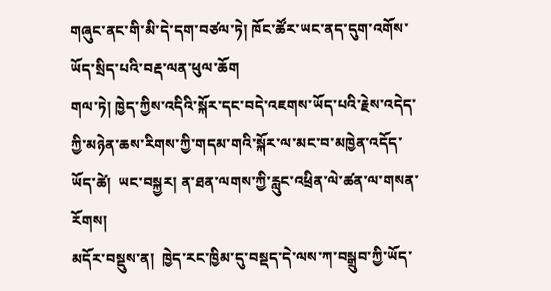གཞུང་ནང་གི་མི་དེ་དག་བཙལ་ཏེ། ཁོང་ཚོར་ཡང་ནད་དུག་འགོས་ཡོད་སྲིད་པའི་བརྡ་ལན་ཕུལ་ཆོག
གལ་ཏེ། ཁྱེད་ཀྱིས་འདིའི་སྐོར་དང་བདེ་འཇགས་ཡོད་པའི་རྗེས་འདེད་ཀྱི་མཉེན་ཆས་རིགས་ཀྱི་གདམ་གའི་སྐོར་ལ་མང་བ་མཁྱེན་འདོད་ཡོད་ཚེ།  ཡང་བསྐྱར། ན་ཐན་ལགས་ཀྱི་རླུང་འཕྲིན་ལེ་ཚན་ལ་གསན་རོགས།
མདོར་བསྡུས་ན།  ཁྱེད་རང་ཁྱིམ་དུ་བསྡད་དེ་ལས་ཀ་བསྒྲུབ་ཀྱི་ཡོད་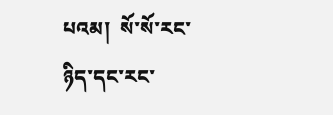པའམ།  སོ་སོ་རང་ཉིད་དང་རང་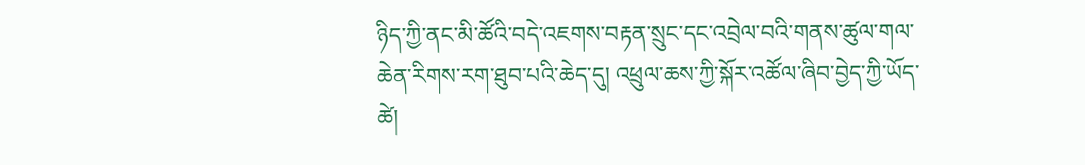ཉིད་ཀྱི་ནང་མི་ཚོའི་བདེ་འཇགས་བརྟན་སྲུང་དང་འབྲེལ་བའི་གནས་ཚུལ་གལ་ཆེན་རིགས་རག་ཐུབ་པའི་ཆེད་དུ། འཕྲུལ་ཆས་ཀྱི་སྐོར་འཚོལ་ཞིབ་བྱེད་ཀྱི་ཡོད་ཚེ།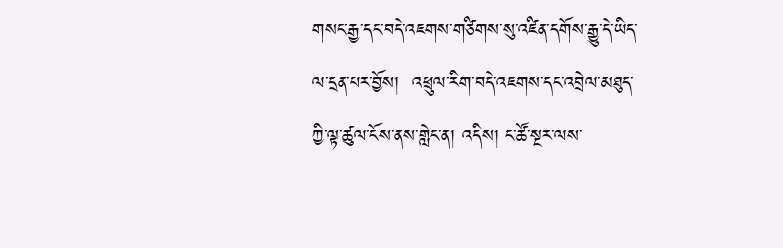གསང་རྒྱ་དང་བདེ་འཇགས་གཙིགས་སུ་འཛིན་དགོས་རྒྱུ་དེ་ཡིད་ལ་དྲན་པར་བྱོས།  འཕྲུལ་རིག་བདེ་འཇགས་དང་འབྲེལ་མཐུད་ཀྱི་ལྟ་ཚུལ་ངོས་ནས་གླེང་ན། འདིས། ང་ཚོ་སྔར་ལས་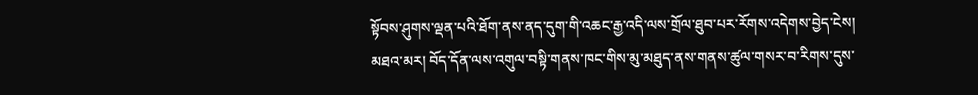སྟོབས་ཤུགས་ལྡན་པའི་ཐོག་ནས་ནད་དུག་གི་འཆང་རྒྱ་འདི་ལས་གྲོལ་ཐུབ་པར་རོགས་འདེགས་བྱེད་ངེས།
མཐའ་མར། བོད་དོན་ལས་འགུལ་བསྟི་གནས་ཁང་གིས་མུ་མཐུད་ནས་གནས་ཚུལ་གསར་བ་རིགས་དུས་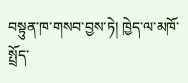བསྟུན་ཁ་གསབ་བྱས་ཏེ། ཁྱེད་ལ་མཁོ་སྤྲོད་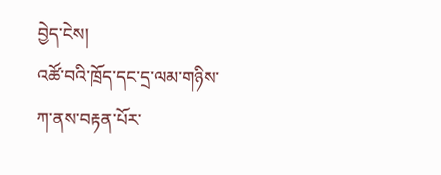བྱེད་ངེས།
འཚོ་བའི་ཁྲོད་དང་དྲ་ལམ་གཉིས་ཀ་ནས་བརྟན་པོར་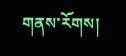གནས་རོགས།